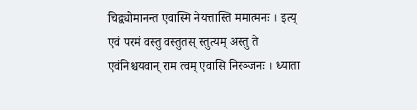चिद्व्योमानन्त एवास्मि नेयत्तास्ति ममात्मनः । इत्य् एवं परमं वस्तु वस्तुतस् स्तुत्यम् अस्तु ते
एवंनिश्चयवान् राम त्वम् एवासि निरञ्जनः । ध्याता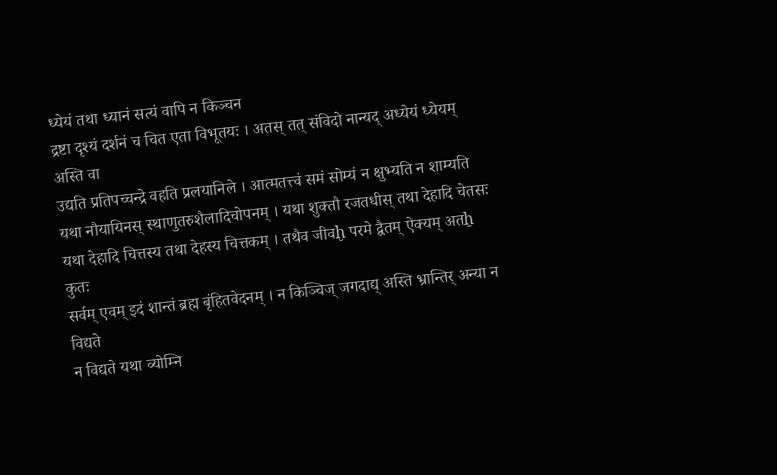ध्येयं तथा ध्यानं सत्यं वापि न किञ्चन
द्रष्टा दृश्यं दर्शनं च चित एता विभूतयः । अतस् तत् संविदो नान्यद् अध्येयं ध्येयम् अस्ति वा
उद्यति प्रतिपच्चन्द्रे वहति प्रलयानिले । आत्मतत्त्वं समं सोम्यं न क्षुभ्यति न शाम्यति
यथा नौयायिनस् स्थाणुतरुशैलादिचोपनम् । यथा शुक्तौ रजतधीस् तथा देहादि चेतसः
यथा देहादि चित्तस्य तथा देहस्य चित्तकम् । तथैव जीवḫ परमे द्वैतम् ऐक्यम् अतẖ कुतः
सर्वम् एवम् इदं शान्तं ब्रह्म बृंहितवेदनम् । न किञ्चिज् जगदाद्य् अस्ति भ्रान्तिर् अन्या न विद्यते
न विद्यते यथा व्योम्नि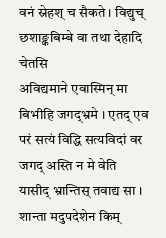वनं स्नेहश् च सैकते । विद्युच् छशाङ्कबिम्बे वा तथा देहादि चेतसि
अविद्यमाने एवास्मिन् मा बिभीहि जगद्भ्रमे । एतद् एव परं सत्यं विद्धि सत्यविदां वर
जगद् अस्ति न मे वेति यासीद् भ्रान्तिस् तवाद्य सा । शान्ता मदुपदेशेन किम्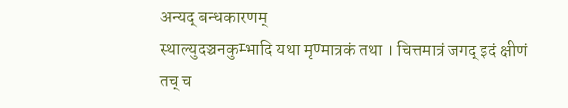अन्यद् बन्धकारणम्
स्थाल्युदञ्चनकुम्भादि यथा मृण्मात्रकं तथा । चित्तमात्रं जगद् इदं क्षीणं तच् च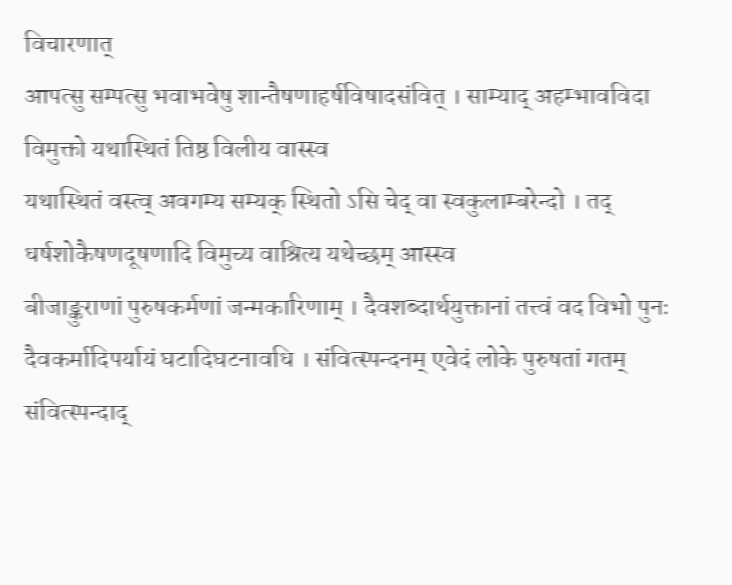विचारणात्
आपत्सु सम्पत्सु भवाभवेषु शान्तैषणाहर्षविषादसंवित् । साम्याद् अहम्भावविदा विमुक्तो यथास्थितं तिष्ठ विलीय वास्स्व
यथास्थितं वस्त्व् अवगम्य सम्यक् स्थितो ऽसि चेद् वा स्वकुलाम्बरेन्दो । तद् धर्षशोकैषणदूषणादि विमुच्य वाश्रित्य यथेच्छम् आस्स्व
बीजाङ्कुराणां पुरुषकर्मणां जन्मकारिणाम् । दैवशब्दार्थयुक्तानां तत्त्वं वद विभो पुनः
दैवकर्मादिपर्यायं घटादिघटनावधि । संवित्स्पन्दनम् एवेदं लोके पुरुषतां गतम्
संवित्स्पन्दाद्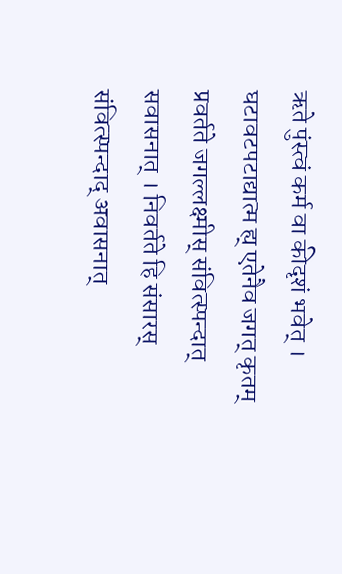ऋते पुंस्त्वं कर्म वा कीदृशं भवेत् । घटावटपटाद्यात्म ह्य् एतेनैव जगत् कृतम्
प्रवर्तते जगल्लक्ष्मीस् संवित्स्पन्दात् सवासनात् । निवर्तते हि संसारस् संवित्स्पन्दाद् अवासनात्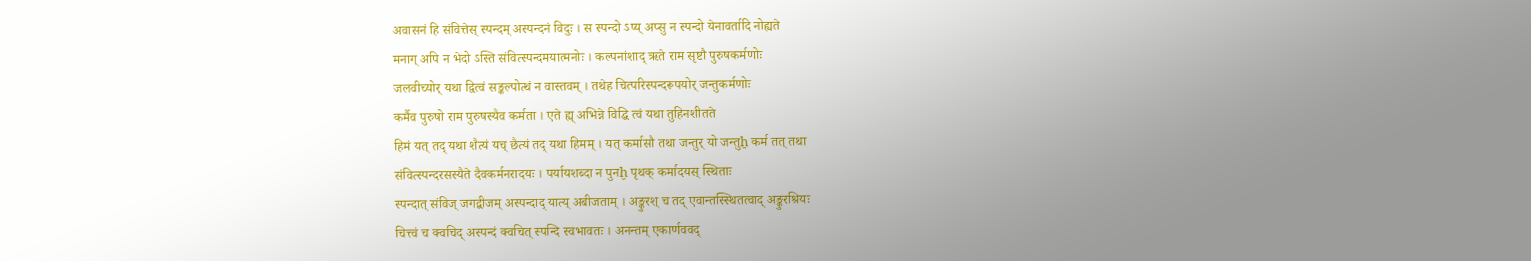अवासनं हि संवित्तेस् स्पन्दम् अस्पन्दनं विदुः । स स्पन्दो ऽप्य् अप्सु न स्पन्दो येनावर्तादि नोह्यते
मनाग् अपि न भेदो ऽस्ति संवित्स्पन्दमयात्मनोः । कल्पनांशाद् ऋते राम सृष्टौ पुरुषकर्मणोः
जलवीच्योर् यथा द्वित्वं सङ्कल्पोत्थं न वास्तवम् । तथेह चित्परिस्पन्दरूपयोर् जन्तुकर्मणोः
कर्मैव पुरुषो राम पुरुषस्यैव कर्मता । एते ह्य् अभिन्ने विद्धि त्वं यथा तुहिनशीतते
हिमं यत् तद् यथा शैत्यं यच् छैत्यं तद् यथा हिमम् । यत् कर्मासौ तथा जन्तुर् यो जन्तुẖ कर्म तत् तथा
संवित्स्पन्दरसस्यैते दैवकर्मनरादयः । पर्यायशब्दा न पुनḫ पृथक् कर्मादयस् स्थिताः
स्पन्दात् संविज् जगद्बीजम् अस्पन्दाद् यात्य् अबीजताम् । अङ्कुरश् च तद् एवान्तस्स्थितत्वाद् अङ्कुरश्रियः
चित्त्वं च क्वचिद् अस्पन्दं क्वचित् स्पन्दि स्वभावतः । अनन्तम् एकार्णववद्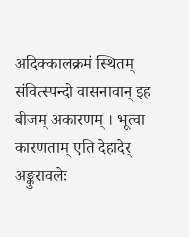अदिक्कालक्रमं स्थितम्
संवित्स्पन्दो वासनावान् इह बीजम् अकारणम् । भूत्वा कारणताम् एति देहादेर् अङ्कुरावलेः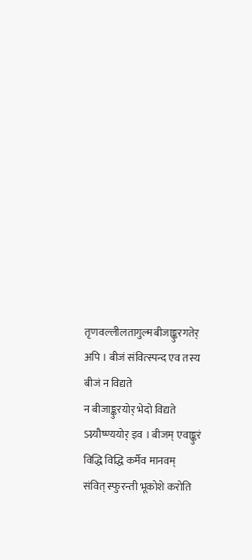तृणवल्लीलतागुल्मबीजाङ्कुरगतेर् अपि । बीजं संवित्स्पन्द एव तस्य बीजं न विद्यते
न बीजाङ्कुरयोर् भेदो विद्यते ऽग्न्यौष्ण्ययोर् इव । बीजम् एवाङ्कुरं विद्धि विद्धि कर्मैव मानवम्
संवित् स्फुरन्ती भूकोशे करोति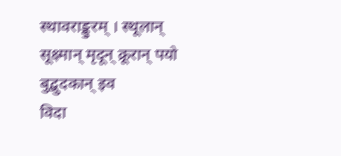स्थावराङ्कुरम् । स्थूलान् सूक्ष्मान् मृदून् क्रूरान् पयो बुद्बुदकान् इव
विदा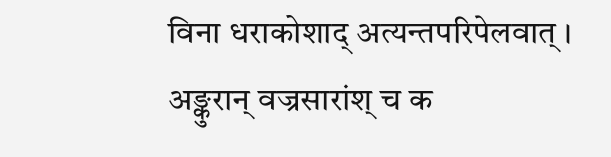विना धराकोशाद् अत्यन्तपरिपेलवात् । अङ्कुरान् वज्रसारांश् च क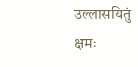उल्लासयितुं क्षमः